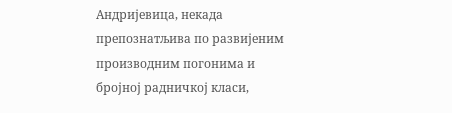Андријевица, некада препознатљива по развијеним производним погонима и бројној радничкој класи,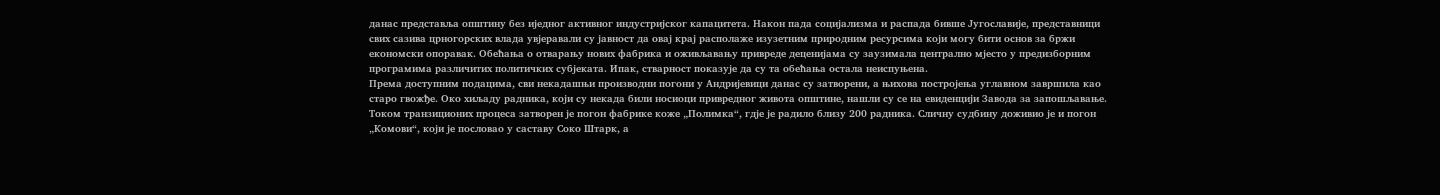данас представља општину без иједног активног индустријског капацитета. Након пада социјализма и распада бивше Југославије, представници свих сазива црногорских влада увјеравали су јавност да овај крај располаже изузетним природним ресурсима који могу бити основ за бржи економски опоравак. Обећања о отварању нових фабрика и оживљавању привреде деценијама су заузимала централно мјесто у предизборним програмима различитих политичких субјеката. Ипак, стварност показује да су та обећања остала неиспуњена.
Према доступним подацима, сви некадашњи производни погони у Андријевици данас су затворени, а њихова постројења углавном завршила као старо гвожђе. Око хиљаду радника, који су некада били носиоци привредног живота општине, нашли су се на евиденцији Завода за запошљавање.
Током транзиционих процеса затворен је погон фабрике коже „Полимка“, гдје је радило близу 200 радника. Сличну судбину доживио је и погон „Комови“, који је пословао у саставу Соко Штарк, а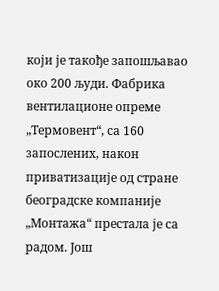који је такође запошљавао око 200 људи. Фабрика вентилационе опреме „Термовент“, са 160 запослених, након приватизације од стране београдске компаније „Монтажа“ престала је са радом. Још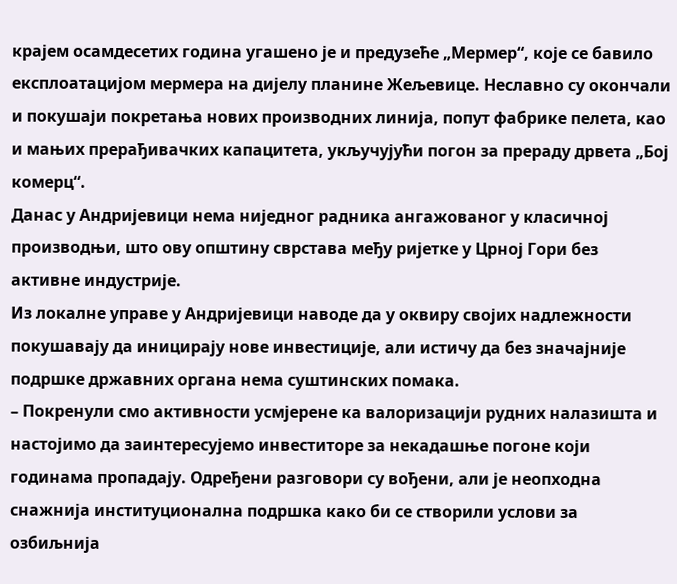крајем осамдесетих година угашено је и предузеће „Мермер“, које се бавило експлоатацијом мермера на дијелу планине Жељевице. Неславно су окончали и покушаји покретања нових производних линија, попут фабрике пелета, као и мањих прерађивачких капацитета, укључујући погон за прераду дрвета „Бој комерц“.
Данас у Андријевици нема ниједног радника ангажованог у класичној производњи, што ову општину сврстава међу ријетке у Црној Гори без активне индустрије.
Из локалне управе у Андријевици наводе да у оквиру својих надлежности покушавају да иницирају нове инвестиције, али истичу да без значајније подршке државних органа нема суштинских помака.
– Покренули смо активности усмјерене ка валоризацији рудних налазишта и настојимо да заинтересујемо инвеститоре за некадашње погоне који годинама пропадају. Одређени разговори су вођени, али је неопходна снажнија институционална подршка како би се створили услови за озбиљнија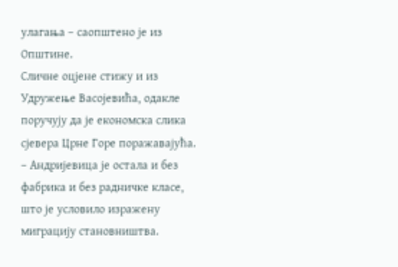улагања – саопштено је из Општине.
Сличне оцјене стижу и из Удружење Васојевића, одакле поручују да је економска слика сјевера Црне Горе поражавајућа.
– Андријевица је остала и без фабрика и без радничке класе, што је условило изражену миграцију становништва.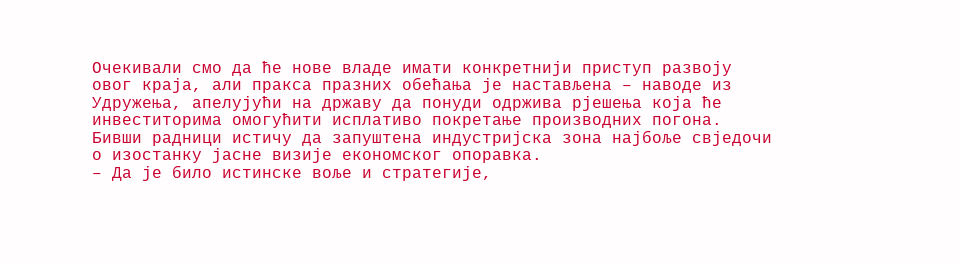Очекивали смо да ће нове владе имати конкретнији приступ развоју овог краја, али пракса празних обећања је настављена – наводе из Удружења, апелујући на државу да понуди одржива рјешења која ће инвеститорима омогућити исплативо покретање производних погона.
Бивши радници истичу да запуштена индустријска зона најбоље свједочи о изостанку јасне визије економског опоравка.
– Да је било истинске воље и стратегије,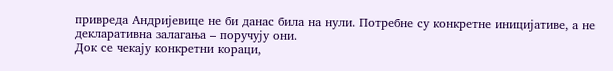привреда Андријевице не би данас била на нули. Потребне су конкретне иницијативе, а не декларативна залагања – поручују они.
Док се чекају конкретни кораци,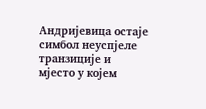Андријевица остаје симбол неуспјеле транзиције и мјесто у којем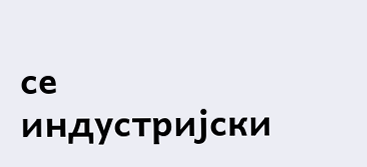се индустријски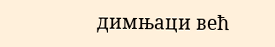димњаци већ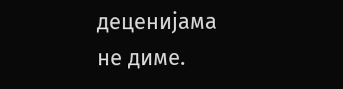деценијама не диме.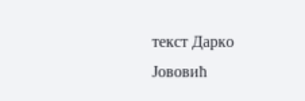текст Дарко Јововић